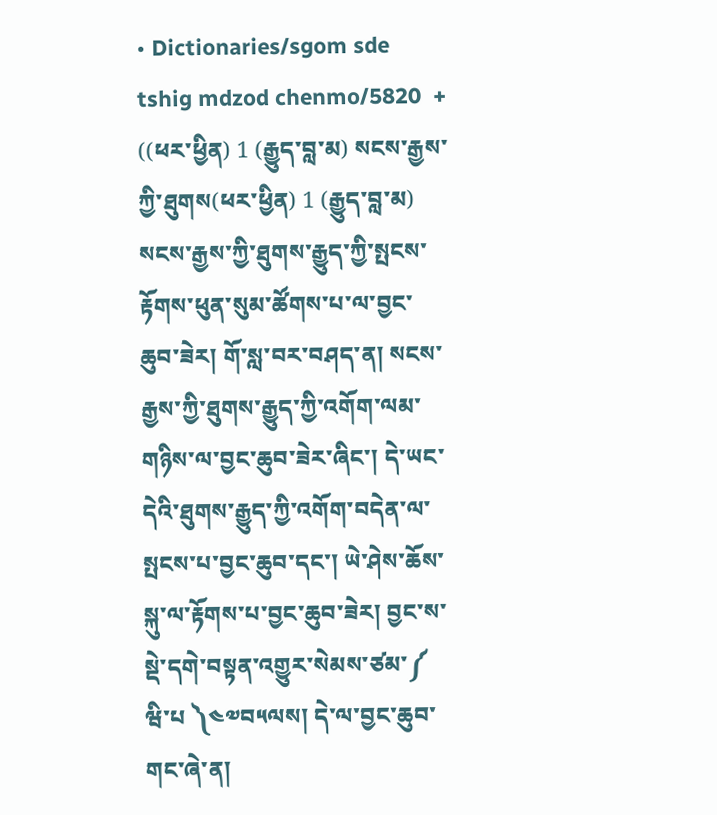• Dictionaries/sgom sde tshig mdzod chenmo/5820  + ((ཕར་ཕྱིན) 1 (རྒྱུད་བླ་མ) སངས་རྒྱས་ཀྱི་ཐུགས(ཕར་ཕྱིན) 1 (རྒྱུད་བླ་མ) སངས་རྒྱས་ཀྱི་ཐུགས་རྒྱུད་ཀྱི་སྤངས་རྟོགས་ཕུན་སུམ་ཚོགས་པ་ལ་བྱང་ཆུབ་ཟེར། གོ་སླ་བར་བཤད་ན། སངས་རྒྱས་ཀྱི་ཐུགས་རྒྱུད་ཀྱི་འགོག་ལམ་གཉིས་ལ་བྱང་ཆུབ་ཟེར་ཞིང་། དེ་ཡང་དེའི་ཐུགས་རྒྱུད་ཀྱི་འགོག་བདེན་ལ་སྤངས་པ་བྱང་ཆུབ་དང་། ཡེ་ཤེས་ཆོས་སྐུ་ལ་རྟོགས་པ་བྱང་ཆུབ་ཟེར། བྱང་ས་སྡེ་དགེ་བསྟན་འགྱུར་སེམས་ཙམ་༼ ཝི་པ ༽༤༧བ༥ལས། དེ་ལ་བྱང་ཆུབ་གང་ཞེ་ན།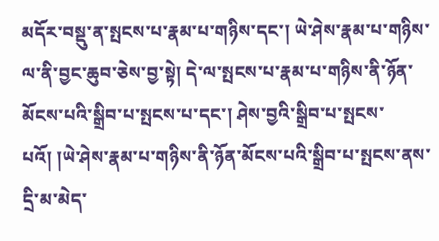མདོར་བསྡུ་ན་སྤངས་པ་རྣམ་པ་གཉིས་དང་། ཡེ་ཤེས་རྣམ་པ་གཉིས་ལ་ནི་བྱང་ཆུབ་ཅེས་བྱ་སྟེ། དེ་ལ་སྤངས་པ་རྣམ་པ་གཉིས་ནི་ཉོན་མོངས་པའི་སྒྲིབ་པ་སྤངས་པ་དང་། ཤེས་བྱའི་སྒྲིབ་པ་སྤངས་པའོ། །ཡེ་ཤེས་རྣམ་པ་གཉིས་ནི་ཉོན་མོངས་པའི་སྒྲིབ་པ་སྤངས་ནས་དྲི་མ་མེད་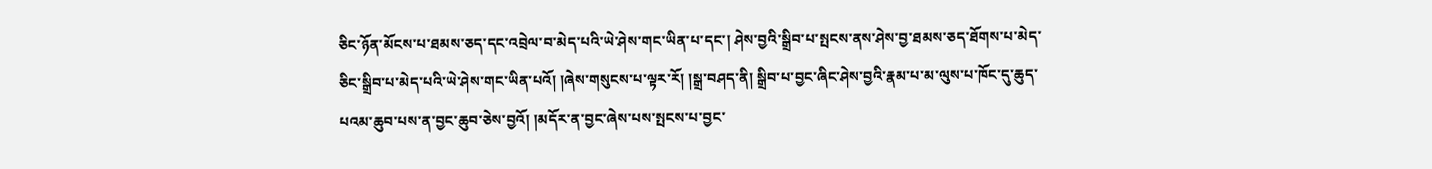ཅིང་ཉོན་མོངས་པ་ཐམས་ཅད་དང་འབྲེལ་བ་མེད་པའི་ཡེ་ཤེས་གང་ཡིན་པ་དང་། ཤེས་བྱའི་སྒྲིབ་པ་སྤངས་ནས་ཤེས་བྱ་ཐམས་ཅད་ཐོགས་པ་མེད་ཅིང་སྒྲིབ་པ་མེད་པའི་ཡེ་ཤེས་གང་ཡིན་པའོ། །ཞེས་གསུངས་པ་ལྟར་རོ། །སྒྲ་བཤད་ནི། སྒྲིབ་པ་བྱང་ཞིང་ཤེས་བྱའི་རྣམ་པ་མ་ལུས་པ་ཁོང་དུ་ཆུད་པའམ་ཆུབ་པས་ན་བྱང་ཆུབ་ཅེས་བྱའོ། །མདོར་ན་བྱང་ཞེས་པས་སྤངས་པ་བྱང་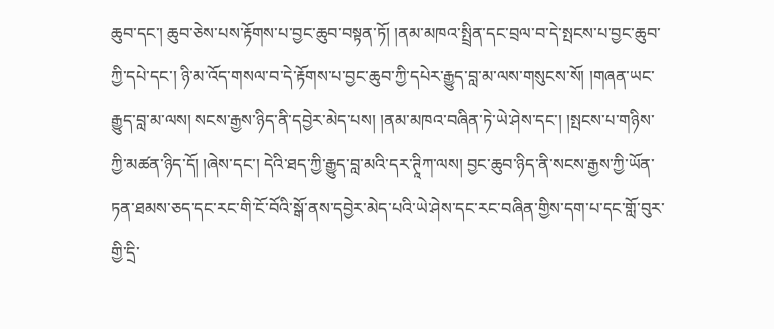ཆུབ་དང་། ཆུབ་ཅེས་པས་རྟོགས་པ་བྱང་ཆུབ་བསྟན་ཏོ། །ནམ་མཁའ་སྤྲིན་དང་བྲལ་བ་དེ་སྤངས་པ་བྱང་ཆུབ་ཀྱི་དཔེ་དང་། ཉི་མ་འོད་གསལ་བ་དེ་རྟོགས་པ་བྱང་ཆུབ་ཀྱི་དཔེར་རྒྱུད་བླ་མ་ལས་གསུངས་སོ། །གཞན་ཡང་རྒྱུད་བླ་མ་ལས། སངས་རྒྱས་ཉིད་ནི་དབྱེར་མེད་པས། །ནམ་མཁའ་བཞིན་ཏེ་ཡེ་ཤེས་དང་། །སྤངས་པ་གཉིས་ཀྱི་མཚན་ཉིད་དོ། །ཞེས་དང་། དེའི་ཐད་ཀྱི་རྒྱུད་བླ་མའི་དར་ཊཱིཀ་ལས། བྱང་ཆུབ་ཉིད་ནི་སངས་རྒྱས་ཀྱི་ཡོན་ཏན་ཐམས་ཅད་དང་རང་གི་ངོ་བོའི་སྒོ་ནས་དབྱེར་མེད་པའི་ཡེ་ཤེས་དང་རང་བཞིན་གྱིས་དག་པ་དང་གློ་བུར་གྱི་དྲི་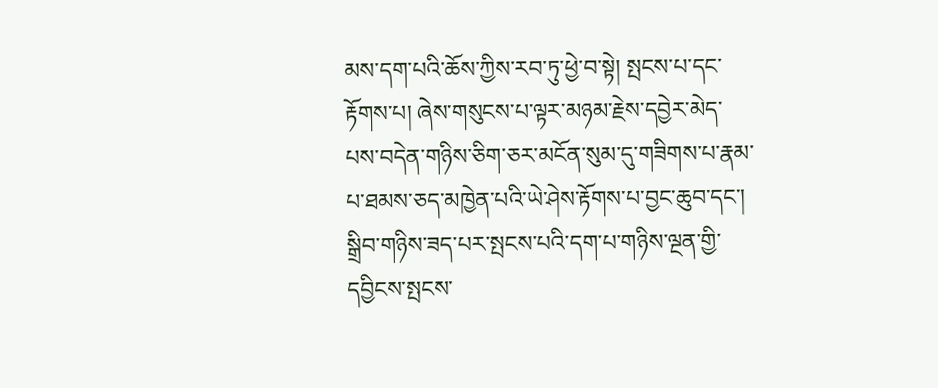མས་དག་པའི་ཆོས་ཀྱིས་རབ་ཏུ་ཕྱེ་བ་སྟེ། སྤངས་པ་དང་རྟོགས་པ། ཞེས་གསུངས་པ་ལྟར་མཉམ་རྗེས་དབྱེར་མེད་པས་བདེན་གཉིས་ཅིག་ཅར་མངོན་སུམ་དུ་གཟིགས་པ་རྣམ་པ་ཐམས་ཅད་མཁྱེན་པའི་ཡེ་ཤེས་རྟོགས་པ་བྱང་ཆུབ་དང་། སྒྲིབ་གཉིས་ཟད་པར་སྤངས་པའི་དག་པ་གཉིས་ལྔན་གྱི་དབྱིངས་སྤངས་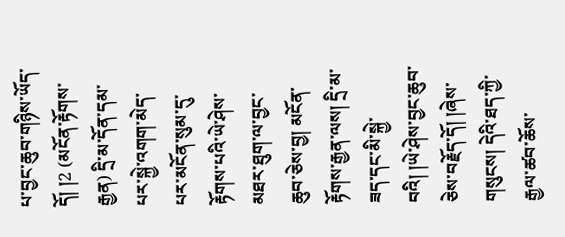པ་བྱང་ཆུབ་གཉིས་ཡོད་དོ། །2 (མངོན་རྟོགས་རྒྱན) དྲི་མ་དོན་དམ་པར་སྐྱེ་འགག་མེད་པར་མངོན་སུམ་དུ་རྟོགས་པའི་ཡེ་ཤེས་མཐར་ཐུག་ལ་བྱང་ཆུབ་ཅེས་བྱ། མངོན་རྟོགས་རྒྱན་ལས། དྲི་མ་ཟད་དང་མི་སྐྱེ་བའི། །ཡེ་ཤེས་བྱང་ཆུབ་ཅེས་བརྗོད་དོ། །ཞེས་གསུངས། དེའི་ཐད་ཀྱི་རྒྱལ་ཚབ་ཆོས་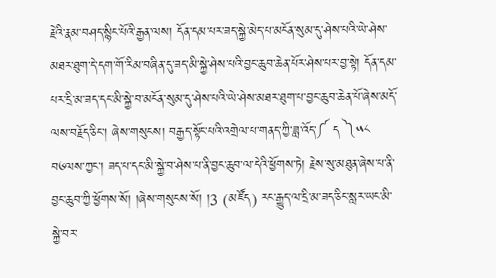རྗེའི་རྣམ་བཤད་སྙིང་པོའི་རྒྱན་ལས། དོན་དམ་པར་ཟད་སྐྱེ་མེད་པ་མངོན་སུམ་དུ་ཤེས་པའི་ཡེ་ཤེས་མཐར་ཐུག་དེ་དག་གོ་རིམ་བཞིན་དུ་ཟད་མི་སྐྱེ་ཤེས་པའི་བྱང་ཆུབ་ཆེན་པོར་ཤེས་པར་བྱ་སྟེ། དོན་དམ་པར་དྲི་མ་ཟད་དང་མི་སྐྱེ་བ་མངོན་སུམ་དུ་ཤེས་པའི་ཡེ་ཤེས་མཐར་ཐུག་པ་བྱང་ཆུབ་ཆེན་པོ་ཞེས་མདོ་ལས་བརྗོད་ཅིང་། ཞེས་གསུངས། བརྒྱད་སྟོང་པའི་འགྲེལ་པ་གནད་ཀྱི་ཟླ་འོད་༼ ད ༽༥༨ བ༦ལས་ཀྱང་། ཟད་པ་དང་མི་སྐྱེ་བ་ཤེས་པ་ནི་བྱང་ཆུབ་ལ་དེའི་ཕྱོགས་ཏེ། རྗེས་སུ་མཐུན་ཞེས་པ་ནི་བྱང་ཆུབ་ཀྱི་ཕྱོགས་སོ། །ཞེས་གསུངས་སོ། །3 (མཛོད) རང་རྒྱུད་ལ་དྲི་མ་ཟད་ཅིང་སླར་ཡང་མི་སྐྱེ་བར་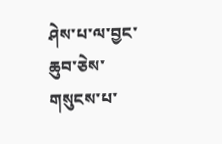ཤེས་པ་ལ་བྱང་ཆུབ་ཅེས་གསུངས་པ་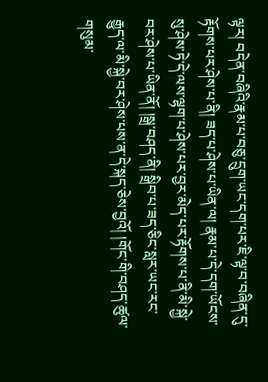ལྟར། བདེན་བཞིའི་རྣམ་པ་བཅུ་དྲུག་ཡང་དག་པར་ཇི་ལྟ་བ་བཞིན་དུ་རྟོགས་པར་ཤེས་པ་ནི། ཟད་པ་ཤེས་པ་ཡིན་ལ། རྣམ་པ་དེ་དག་ཡོངས་སུ་ཤེས་ཏེ་དེ་ལས་ལྷག་པ་ཤེས་པར་བྱར་མེད་པར་རྟོགས་པ་ནི་མི་སྐྱེ་བར་ཤེས་པ་ཡིན་ནོ། །སྒྲ་བཤད་ནི། སྒྲིབ་པ་ཟད་ཅིང་སླར་ཡང་རང་རྒྱུད་ལ་མི་སྐྱེ་བར་ཤེས་པས་ན་དེ་སྐད་ཅེས་བྱའོ། །གོང་གི་བཤད་ཚུལ་གསུམ་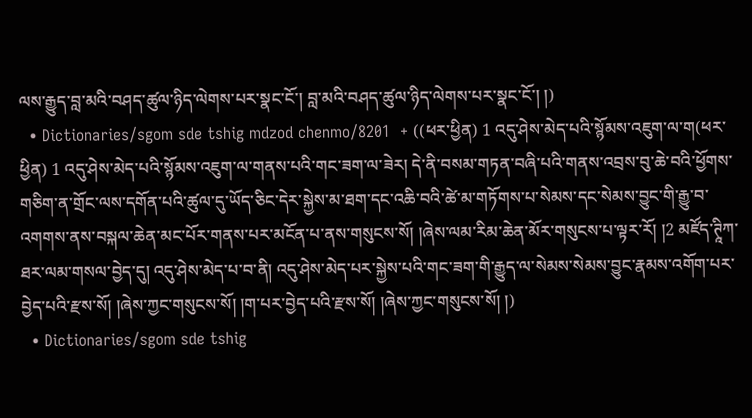ལས་རྒྱུད་བླ་མའི་བཤད་ཚུལ་ཉིད་ལེགས་པར་སྣང་ངོ་། བླ་མའི་བཤད་ཚུལ་ཉིད་ལེགས་པར་སྣང་ངོ་། །)
  • Dictionaries/sgom sde tshig mdzod chenmo/8201  + ((ཕར་ཕྱིན) 1 འདུ་ཤེས་མེད་པའི་སྙོམས་འཇུག་ལ་ག(ཕར་ཕྱིན) 1 འདུ་ཤེས་མེད་པའི་སྙོམས་འཇུག་ལ་གནས་པའི་གང་ཟག་ལ་ཟེར། དེ་ནི་བསམ་གཏན་བཞི་པའི་གནས་འབྲས་བུ་ཆེ་བའི་ཕྱོགས་གཅིག་ན་གྲོང་ལས་དགོན་པའི་ཚུལ་དུ་ཡོད་ཅིང་དེར་སྐྱེས་མ་ཐག་དང་འཆི་བའི་ཚེ་མ་གཏོགས་པ་སེམས་དང་སེམས་བྱུང་གི་རྒྱུ་བ་འགགས་ནས་བསྐལ་ཆེན་མང་པོར་གནས་པར་མངོན་པ་ནས་གསུངས་སོ། །ཞེས་ལམ་རིམ་ཆེན་མོར་གསུངས་པ་ལྟར་རོ། །2 མཛོད་ཊཱིཀ་ཐར་ལམ་གསལ་བྱེད་དུ། འདུ་ཤེས་མེད་པ་བ་ནི། འདུ་ཤེས་མེད་པར་སྐྱེས་པའི་གང་ཟག་གི་རྒྱུད་ལ་སེམས་སེམས་བྱུང་རྣམས་འགོག་པར་བྱེད་པའི་རྫས་སོ། །ཞེས་ཀྱང་གསུངས་སོ། །ག་པར་བྱེད་པའི་རྫས་སོ། །ཞེས་ཀྱང་གསུངས་སོ། །)
  • Dictionaries/sgom sde tshig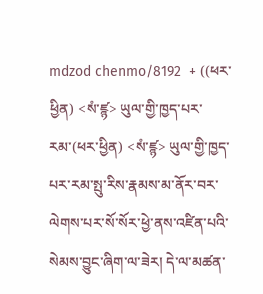mdzod chenmo/8192  + ((ཕར་ཕྱིན) <སཾ་ཛྙ> ཡུལ་གྱི་ཁྱད་པར་རམ་(ཕར་ཕྱིན) <སཾ་ཛྙ> ཡུལ་གྱི་ཁྱད་པར་རམ་སྤུ་རིས་རྣམས་མ་ནོར་བར་ལེགས་པར་སོ་སོར་ཕྱེ་ནས་འཛིན་པའི་སེམས་བྱུང་ཞིག་ལ་ཟེར། དེ་ལ་མཚན་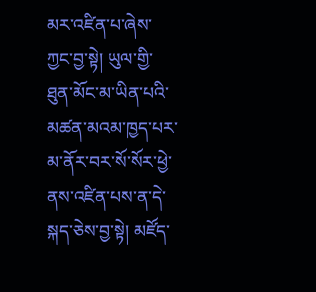མར་འཛིན་པ་ཞེས་ཀྱང་བྱ་སྟེ། ཡུལ་གྱི་ཐུན་མོང་མ་ཡིན་པའི་མཚན་མའམ་ཁྱད་པར་མ་ནོར་བར་སོ་སོར་ཕྱེ་ནས་འཛིན་པས་ན་དེ་སྐད་ཅེས་བྱ་སྟེ། མཛོད་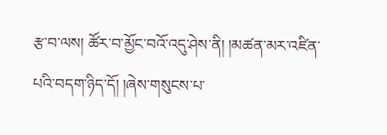རྩ་བ་ལས། ཚོར་བ་མྱོང་བའོ་འདུ་ཤེས་ནི། །མཚན་མར་འཛིན་པའི་བདག་ཉིད་དོ། །ཞེས་གསུངས་པ་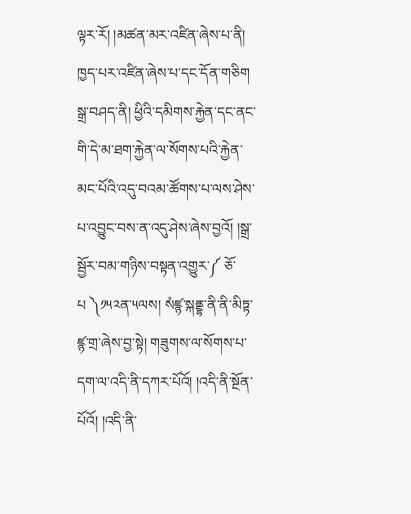ལྟར་རོ། །མཚན་མར་འཛིན་ཞེས་པ་ནི། ཁྱད་པར་འཛིན་ཞེས་པ་དང་དོན་གཅིག སྒྲ་བཤད་ནི། ཕྱིའི་དམིགས་རྐྱེན་དང་ནང་གི་དེ་མ་ཐག་རྐྱེན་ལ་སོགས་པའི་རྐྱེན་མང་པོའི་འདུ་བའམ་ཚོགས་པ་ལས་ཤེས་པ་འབྱུང་བས་ན་འདུ་ཤེས་ཞེས་བྱའོ། །སྒྲ་སྦྱོར་བམ་གཉིས་བསྟན་འགྱུར་༼ ཅོ་པ ༽༡༥༢ན་༥ལས། སཾཛྙ་སྐནྡྷ་ནི་ནི་མིཏྟ་ཛྙ་གྲ་ཞེས་བྱ་སྟེ། གཟུགས་ལ་སོགས་པ་དག་ལ་འདི་ནི་དཀར་པོའོ། །འདི་ནི་སྔོན་པོའོ། །འདི་ནི་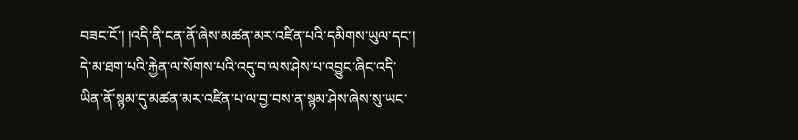བཟང་ངོ་། །འདི་ནི་ངན་ནོ་ཞེས་མཚན་མར་འཛིན་པའི་དམིགས་ཡུལ་དང་། དེ་མ་ཐག་པའི་རྐྱེན་ལ་སོགས་པའི་འདུ་བ་ལས་ཤེས་པ་འབྱུང་ཞིང་འདི་ཡིན་ནོ་སྙམ་དུ་མཚན་མར་འཛིན་པ་ལ་བྱ་བས་ན་སྙམ་ཤེས་ཞེས་སུ་ཡང་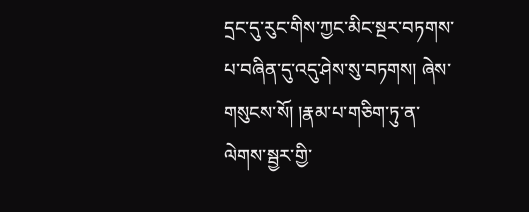དྲང་དུ་རུང་གིས་ཀྱང་མིང་སྔར་བཏགས་པ་བཞིན་དུ་འདུ་ཤེས་སུ་བཏགས། ཞེས་གསུངས་སོ། །རྣམ་པ་གཅིག་ཏུ་ན་ལེགས་སྦྱར་གྱི་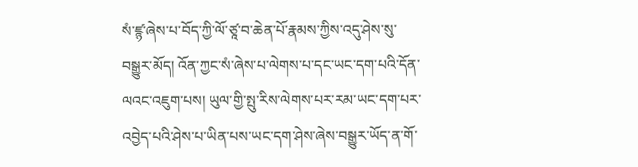སཾ་ཛྙ་ཞེས་པ་བོད་ཀྱི་ལོ་ཙཱ་བ་ཆེན་པོ་རྣམས་ཀྱིས་འདུ་ཤེས་སུ་བསྒྱུར་མོད། འོན་ཀྱང་སཾ་ཞེས་པ་ལེགས་པ་དང་ཡང་དག་པའི་དོན་ལའང་འཇུག་པས། ཡུལ་གྱི་སྤུ་རིས་ལེགས་པར་རམ་ཡང་དག་པར་འབྱེད་པའི་ཤེས་པ་ཡིན་པས་ཡང་དག་ཤེས་ཞེས་བསྒྱུར་ཡོད་ན་གོ་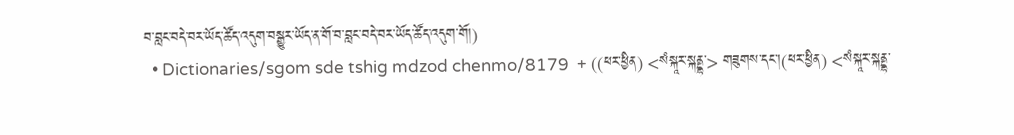བ་བླང་བདེ་བར་ཡོད་ཚོད་འདུག་བསྒྱུར་ཡོད་ན་གོ་བ་བླང་བདེ་བར་ཡོད་ཚོད་འདུག་གོ།)
  • Dictionaries/sgom sde tshig mdzod chenmo/8179  + ((ཕར་ཕྱིན) <སཾསྐཱར་སྐནྡྷ་> གཟུགས་དང་།(ཕར་ཕྱིན) <སཾསྐཱར་སྐནྡྷ་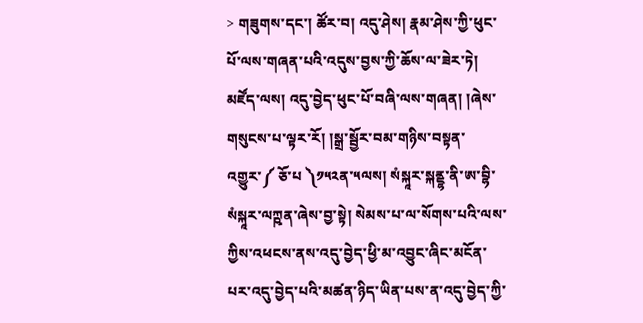> གཟུགས་དང་། ཚོར་བ། འདུ་ཤེས། རྣམ་ཤེས་ཀྱི་ཕུང་པོ་ལས་གཞན་པའི་འདུས་བྱས་ཀྱི་ཆོས་ལ་ཟེར་ཏེ། མཛོད་ལས། འདུ་བྱེད་ཕུང་པོ་བཞི་ལས་གཞན། །ཞེས་གསུངས་པ་ལྟར་རོ། །སྒྲ་སྦྱོར་བམ་གཉིས་བསྟན་འགྱུར་༼ ཅོ་པ ༽༡༥༢ན་༥ལས། སཾསྐཱར་སྐནྡྷ་ནི་ཨ་བྷི་སཾསྐཱར་ལཀྵན་ཞེས་བྱ་སྟེ། སེམས་པ་ལ་སོགས་པའི་ལས་ཀྱིས་འཕངས་ནས་འདུ་བྱེད་ཕྱི་མ་འབྱུང་ཞིང་མངོན་པར་འདུ་བྱེད་པའི་མཚན་ཉིད་ཡིན་པས་ན་འདུ་བྱེད་ཀྱི་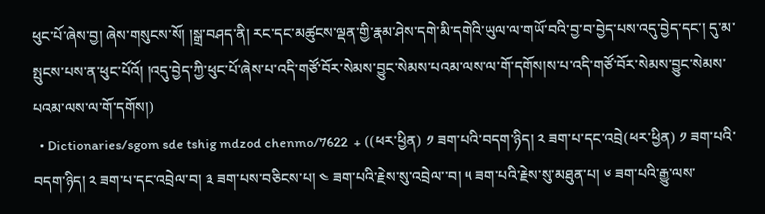ཕུང་པོ་ཞེས་བྱ། ཞེས་གསུངས་སོ། །སྒྲ་བཤད་ནི། རང་དང་མཚུངས་ལྡན་གྱི་རྣམ་ཤེས་དགེ་མི་དགེའི་ཡུལ་ལ་གཡོ་བའི་བྱ་བ་བྱེད་པས་འདུ་བྱེད་དང་། དུ་མ་སྤུངས་པས་ན་ཕུང་པོའོ། །འདུ་བྱེད་ཀྱི་ཕུང་པོ་ཞེས་པ་འདི་གཙོ་བོར་སེམས་བྱུང་སེམས་པའམ་ལས་ལ་གོ་དགོས།ས་པ་འདི་གཙོ་བོར་སེམས་བྱུང་སེམས་པའམ་ལས་ལ་གོ་དགོས།)
  • Dictionaries/sgom sde tshig mdzod chenmo/7622  + ((ཕར་ཕྱིན) ༡ ཟག་པའི་བདག་ཉིད། ༢ ཟག་པ་དང་འབྲེ(ཕར་ཕྱིན) ༡ ཟག་པའི་བདག་ཉིད། ༢ ཟག་པ་དང་འབྲེལ་བ། ༣ ཟག་པས་བཅིངས་པ། ༤ ཟག་པའི་རྗེས་སུ་འབྲེལ་་བ། ༥ ཟག་པའི་རྗེས་སུ་མཐུན་པ། ༦ ཟག་པའི་རྒྱུ་ལས་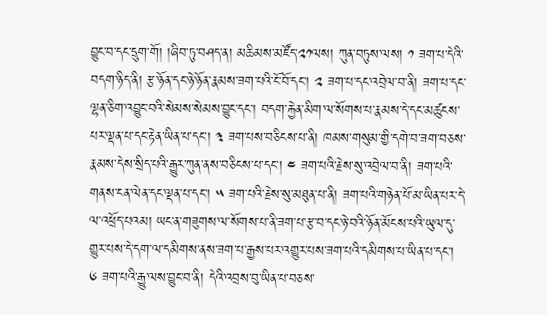བྱུང་བ་དང་དྲུག་གོ། །ཞིབ་ཏུ་བཤད་ན། མཆིམས་མཛོད་༢༡ལས། ཀུན་བཏུས་ལས། ༡ ཟག་པ་དེའི་བདག་ཉིད་ནི། རྩ་ཉོན་དང་ཉེ་ཉོན་རྣམས་ཟག་པའི་ངོ་བོ་དང་། ༢ ཟག་པ་དང་འབྲེལ་བ་ནི། ཟག་པ་དང་ལྷན་ཅིག་འབྱུང་བའི་སེམས་སེམས་བྱུང་དང་། བདག་རྐྱེན་མིག་ལ་སོགས་པ་རྣམས་དེ་དང་མཚུངས་པར་ལྡན་པ་དང་རྟེན་ཡིན་པ་དང་། ༣ ཟག་པས་བཅིངས་པ་ནི། ཁམས་གསུམ་གྱི་དགེ་བ་ཟག་བཅས་རྣམས་དེས་སྲིད་པའི་རྒྱུར་ཀུན་ནས་བཅིངས་པ་དང་། ༤ ཟག་པའི་རྗེས་སུ་འབྲེལ་བ་ནི། ཟག་པའི་གནས་ངན་ལེན་དང་ལྡན་པ་དང་། ༥ ཟག་པའི་རྗེས་སུ་མཐུན་པ་ནི། ཟག་པའི་གཉེན་པོ་མ་ཡིན་པར་དེ་ལ་འཕྲོད་པའམ། ཡང་ན་གཟུགས་ལ་སོགས་པ་ནི་ཟག་པ་རྩ་བ་དང་ཉེ་བའི་ཉོན་མོངས་པའི་ཡུལ་དུ་གྱུར་པས་དེ་དག་ལ་དམིགས་ནས་ཟག་པ་རྒྱས་པར་འགྱུར་པས་ཟག་པའི་དམིགས་པ་ཡིན་པ་དང་། ༦ ཟག་པའི་རྒྱུ་ལས་བྱུང་བ་ནི། དེའི་འབྲས་བུ་ཡིན་པ་བཅས་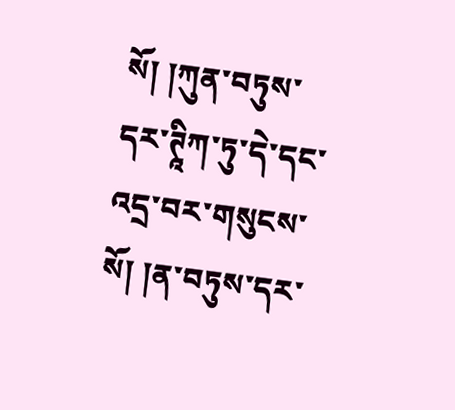སོ། །ཀུན་བཏུས་དར་ཊཱིཀ་ཏུ་དེ་དང་འདྲ་བར་གསུངས་སོ། །ན་བཏུས་དར་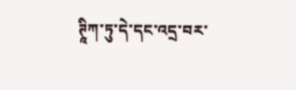ཊཱིཀ་ཏུ་དེ་དང་འདྲ་བར་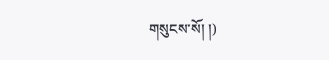གསུངས་སོ། །)